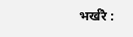भर्खरै :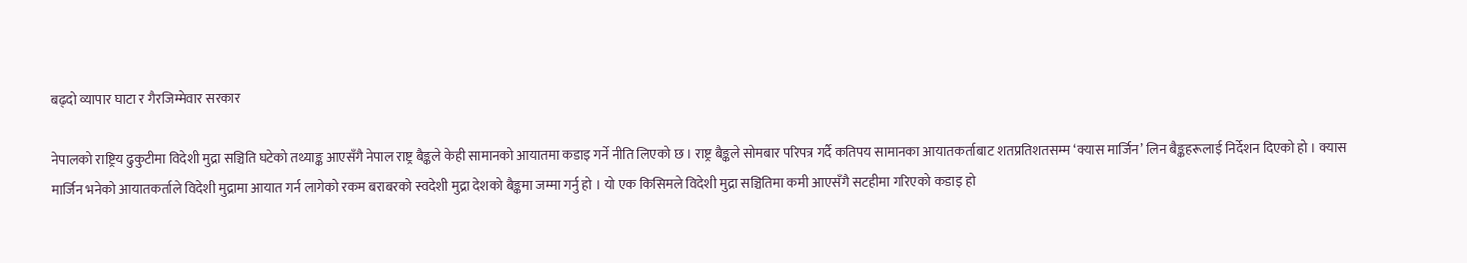बढ्दो व्यापार घाटा र गैरजिम्मेवार सरकार

नेपालको राष्ट्रिय ढुकुटीमा विदेशी मुद्रा सञ्चिति घटेको तथ्याङ्क आएसँगै नेपाल राष्ट्र बैङ्कले केही सामानको आयातमा कडाइ गर्ने नीति लिएको छ । राष्ट्र बैङ्कले सोमबार परिपत्र गर्दै कतिपय सामानका आयातकर्ताबाट शतप्रतिशतसम्म ‘क्यास मार्जिन’ लिन बैङ्कहरूलाई निर्देशन दिएको हो । क्यास मार्जिन भनेको आयातकर्ताले विदेशी मुद्रामा आयात गर्न लागेको रकम बराबरको स्वदेशी मुद्रा देशको बैङ्कमा जम्मा गर्नु हो । यो एक किसिमले विदेशी मुद्रा सञ्चितिमा कमी आएसँगै सटहीमा गरिएको कडाइ हो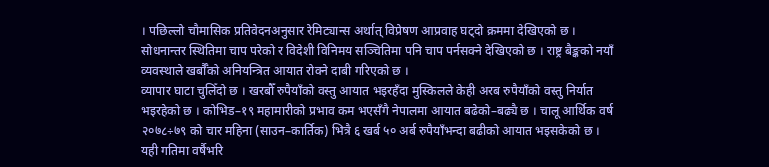। पछिल्लो चौमासिक प्रतिवेदनअनुसार रेमिट्यान्स अर्थात् विप्रेषण आप्रवाह घट्दो क्रममा देखिएको छ । सोधनान्तर स्थितिमा चाप परेको र विदेशी विनिमय सञ्चितिमा पनि चाप पर्नसक्ने देखिएको छ । राष्ट्र बैङ्कको नयाँ व्यवस्थाले खर्बौँको अनियन्त्रित आयात रोक्ने दाबी गरिएको छ ।
व्यापार घाटा चुलिँदो छ । खरबौँ रुपैयाँको वस्तु आयात भइरहँदा मुस्किलले केही अरब रुपैयाँको वस्तु निर्यात भइरहेको छ । कोभिड–१९ महामारीको प्रभाव कम भएसँगै नेपालमा आयात बढेको–बढ्यै छ । चालू आर्थिक वर्ष २०७८÷७९ को चार महिना (साउन–कार्तिक) भित्रै ६ खर्ब ५० अर्ब रुपैयाँभन्दा बढीको आयात भइसकेको छ । यही गतिमा वर्षैभरि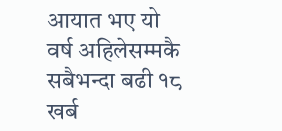आयात भए यो वर्ष अहिलेसम्मकै सबैभन्दा बढी १८ खर्ब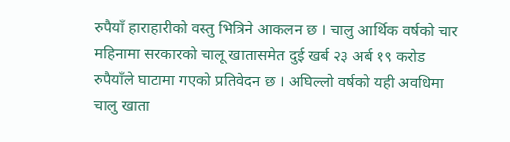रुपैयाँ हाराहारीको वस्तु भित्रिने आकलन छ । चालु आर्थिक वर्षको चार महिनामा सरकारको चालू खातासमेत दुई खर्ब २३ अर्ब १९ करोड रुपैयाँले घाटामा गएको प्रतिवेदन छ । अघिल्लो वर्षको यही अवधिमा चालु खाता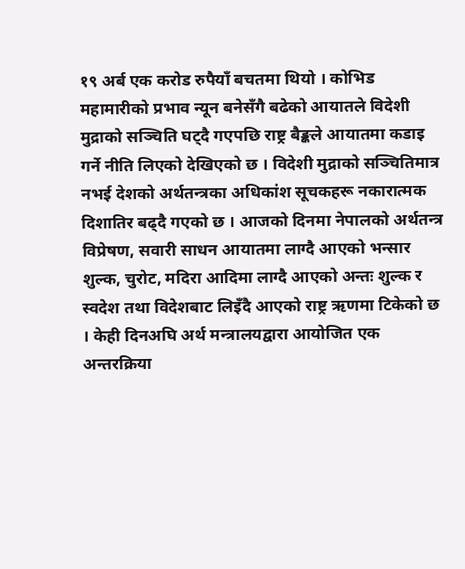१९ अर्ब एक करोड रुपैयाँ बचतमा थियो । कोभिड महामारीको प्रभाव न्यून बनेसँगै बढेको आयातले विदेशी मुद्राको सञ्चिति घट्दै गएपछि राष्ट्र बैङ्कले आयातमा कडाइ गर्ने नीति लिएको देखिएको छ । विदेशी मुद्राको सञ्चितिमात्र नभई देशको अर्थतन्त्रका अधिकांश सूचकहरू नकारात्मक दिशातिर बढ्दै गएको छ । आजको दिनमा नेपालको अर्थतन्त्र विप्रेषण, सवारी साधन आयातमा लाग्दै आएको भन्सार शुल्क, चुरोट, मदिरा आदिमा लाग्दै आएको अन्तः शुल्क र स्वदेश तथा विदेशबाट लिइँदै आएको राष्ट्र ऋणमा टिकेको छ । केही दिनअघि अर्थ मन्त्रालयद्वारा आयोजित एक अन्तरक्रिया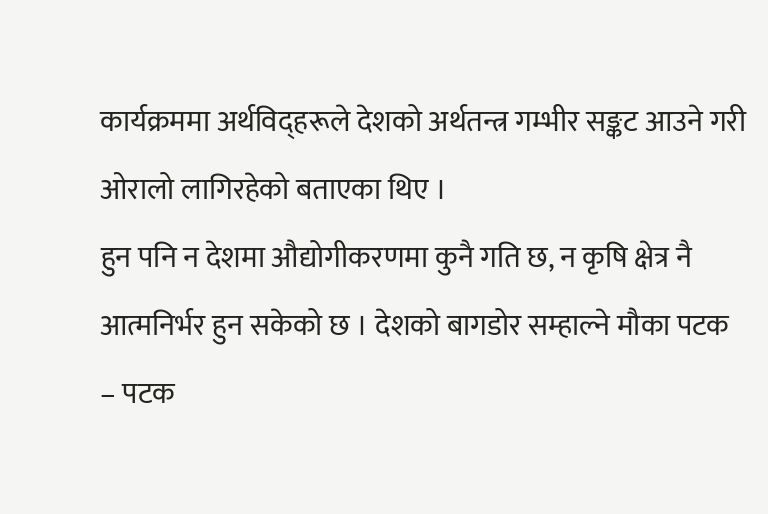कार्यक्रममा अर्थविद्हरूले देशको अर्थतन्त्र गम्भीर सङ्कट आउने गरी ओरालो लागिरहेको बताएका थिए ।
हुन पनि न देशमा औद्योगीकरणमा कुनै गति छ, न कृषि क्षेत्र नै आत्मनिर्भर हुन सकेको छ । देशको बागडोर सम्हाल्ने मौका पटक – पटक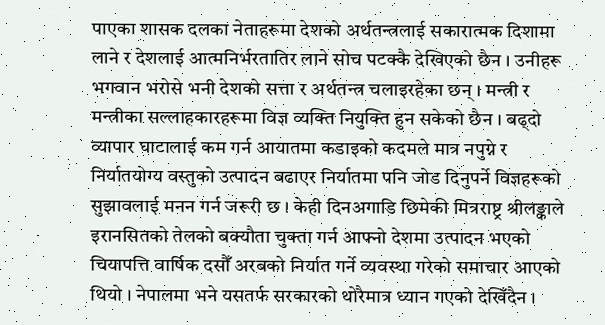पाएका शासक दलका नेताहरूमा देशको अर्थतन्त्रलाई सकारात्मक दिशामा लाने र देशलाई आत्मनिर्भरतातिर लाने सोच पटक्कै देखिएको छैन । उनीहरू भगवान भरोसे भनी देशको सत्ता र अर्थतन्त्र चलाइरहेका छन् । मन्त्री र मन्त्रीका सल्लाहकारहरूमा विज्ञ व्यक्ति नियुक्ति हुन सकेको छैन । बढ्दो व्यापार घाटालाई कम गर्न आयातमा कडाइको कदमले मात्र नपुग्ने र निर्यातयोग्य वस्तुको उत्पादन बढाएर निर्यातमा पनि जोड दिनुपर्ने विज्ञहरूको सुझावलाई मनन गर्न जरूरी छ । केही दिनअगाडि छिमेकी मित्रराष्ट्र श्रीलङ्काले इरानसितको तेलको बक्यौता चुक्ता गर्न आफ्नो देशमा उत्पादन भएको चियापत्ति वार्षिक दसौँ अरबको निर्यात गर्ने व्यवस्था गरेको समाचार आएको थियो । नेपालमा भने यसतर्फ सरकारको थोरैमात्र ध्यान गएको देखिँदैन ।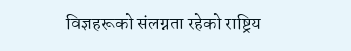विज्ञहरूको संलग्नता रहेको राष्ट्रिय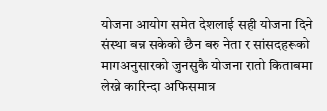योजना आयोग समेत देशलाई सही योजना दिने संस्था बन्न सकेको छैन बरु नेता र सांसदहरूको मागअनुसारको जुनसुकै योजना रातो किताबमा लेख्ने कारिन्दा अफिसमात्र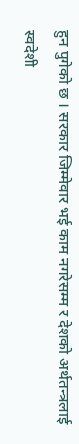हुन पुगेको छ । सरकार जिम्मेवार भई काम नगरेसम्म र देशको अर्थतन्त्रलाई स्वदेशी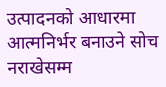उत्पादनको आधारमा आत्मनिर्भर बनाउने सोच नराखेसम्म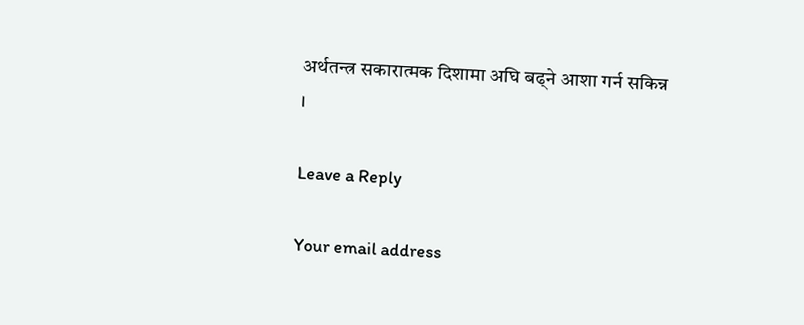अर्थतन्त्र सकारात्मक दिशामा अघि बढ्ने आशा गर्न सकिन्न ।

Leave a Reply

Your email address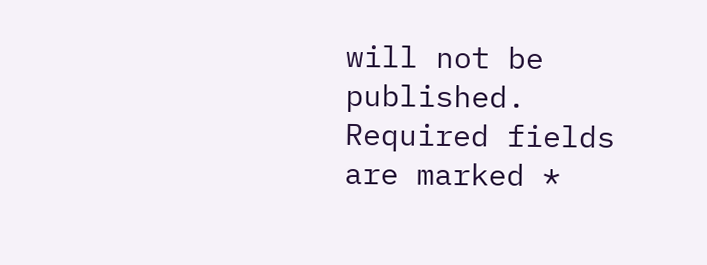will not be published. Required fields are marked *